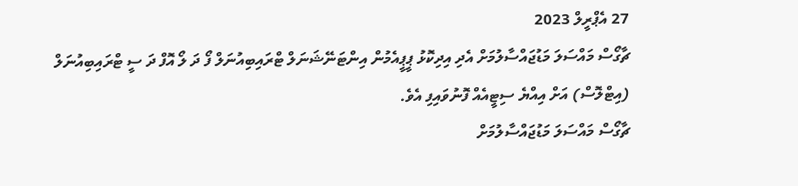27 އެޕްރީލް 2023
ޗާގޯސް މައްސަލަ މަޑުޖައްސާލުމަށް އެދި އިދިކޮޅު ޕީޕީއެމުން އިންޓަނޭޝަނަލް ޓްރައިބިއުނަލް ފޯ ދަ ލޯ އޮފް ދަ ސީ ޓްރައިބިއުނަލް (އިޓްލޮސް) އަށް އިއްޔެ ސިޓީއެއް ފޮނުވައިފި އެވެ.
ޗާގޯސް މައްސަލަ މަޑުޖައްސާލުމަށް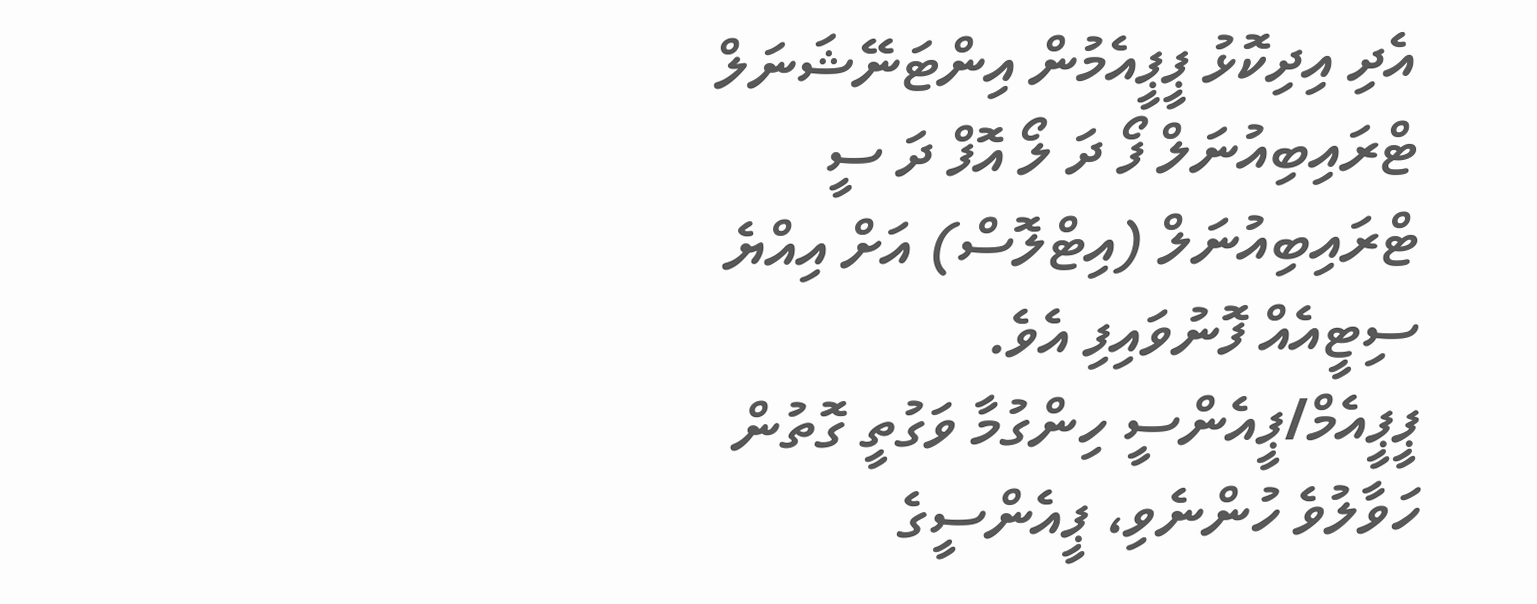އެދި އިދިކޮޅު ޕީޕީއެމުން އިންޓަނޭޝަނަލް ޓްރައިބިއުނަލް ފޯ ދަ ލޯ އޮފް ދަ ސީ ޓްރައިބިއުނަލް (އިޓްލޮސް) އަށް އިއްޔެ ސިޓީއެއް ފޮނުވައިފި އެވެ.
ޕީޕީއެމް/ޕީއެންސީ ހިންގުމާ ވަގުތީ ގޮތުން ހަވާލުވެ ހުންނެވި، ޕީއެންސީގެ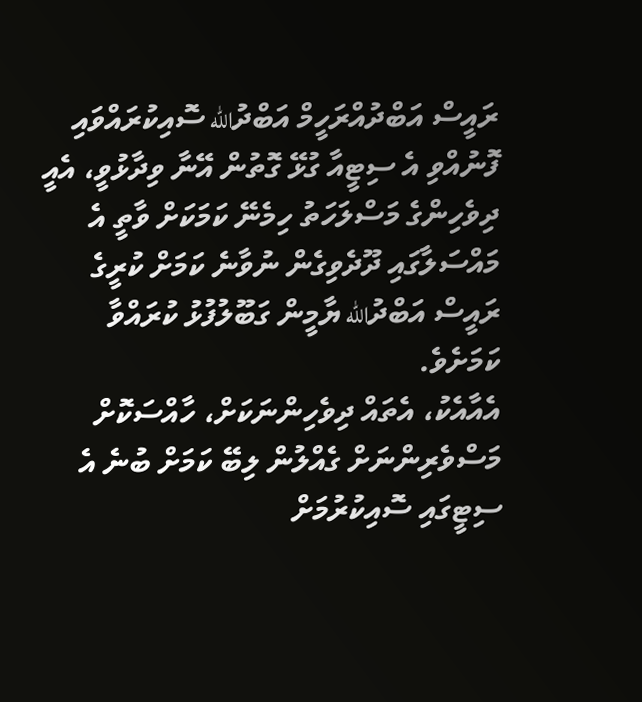ރައީސް އަބްދުއްރަހީމް އަބްދުالله ސޮއިކުރައްވައި ފޮނުއްވި އެ ސިޓީއާ ގުޅޭ ގޮތުން އޭނާ ވިދާޅުވީ، އެއީ ދިވެހިންގެ މަސްލަހަތު ހިމެނޭ ކަމަކަށް ވާތީ އެ މައްސަލާގައި ދޫދެވިގެން ނުވާނެ ކަމަށް ކުރީގެ ރައީސް އަބްދުالله ޔާމީން ގަބޫލުފުޅު ކުރައްވާ ކަމަށެވެ.
އެއާއެކު، އެތައް ދިވެހިންނަކަށް، ހާއްސަކޮށް މަސްވެރިންނަށް ގެއްލުން ލިބޭ ކަމަށް ބުނެ އެ ސިޓީގައި ސޮއިކުރުމަށް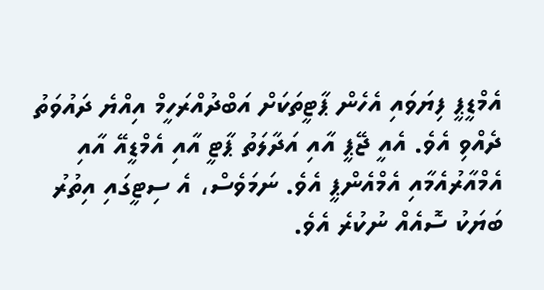އެމްޑީޕީ ފިޔަވައި އެހެން ޕާޓީތަކަށް އަބްދުއްރަހީމް އިއްޔެ ދައުވަތު ދެއްވި އެވެ. އެއީ ޖޭޕީ އާއި އަދާލަތު ޕާޓީ އާއި އެމްޑީއޭ އާއި އެމްއާރުއެމާއި އެމްއެންޕީ އެވެ. ނަމަވެސް، އެ ސިޓީގައި އިތުރު ބަޔަކު ސޮއެއް ނުކުރެ އެވެ.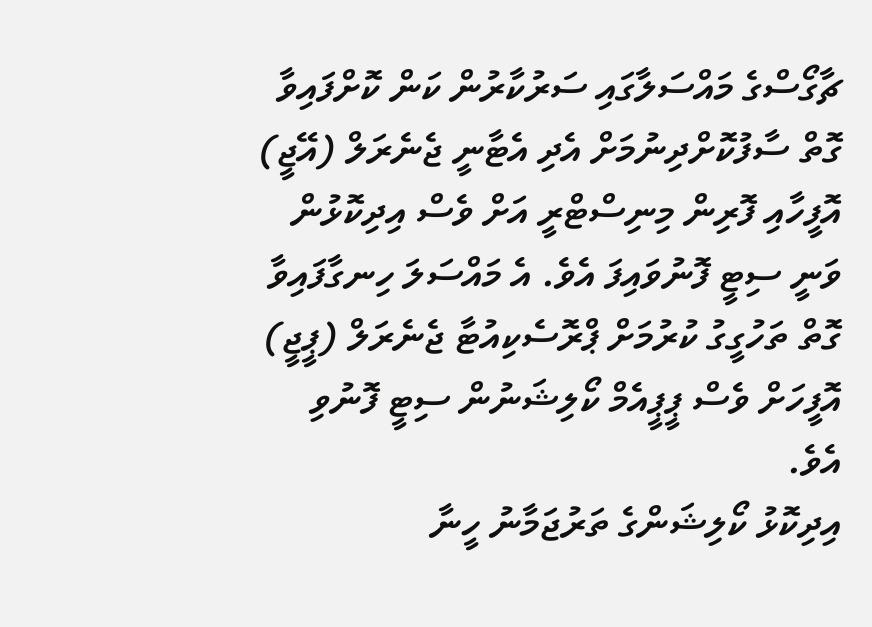ޗާގޯސްގެ މައްސަލާގައި ސަރުކާރުން ކަން ކޮށްފައިވާ ގޮތް ސާފުކޮށްދިނުމަށް އެދި އެޓާނީ ޖެނެރަލް (އޭޖީ) އޮފީހާއި ފޮރިން މިނިސްޓްރީ އަށް ވެސް އިދިކޮޅުން ވަނީ ސިޓީ ފޮނުވައިފަ އެވެ. އެ މައްސަލަ ހިނގާފައިވާ ގޮތް ތަހުގީގު ކުރުމަށް ޕްރޮސެކިއުޓާ ޖެނެރަލް (ޕީޖީ) އޮފީހަށް ވެސް ޕީޕީއެމް ކޯލިޝަނުން ސިޓީ ފޮނުވި އެވެ.
އިދިކޮޅު ކޯލިޝަންގެ ތަރުޖަމާނު ހީނާ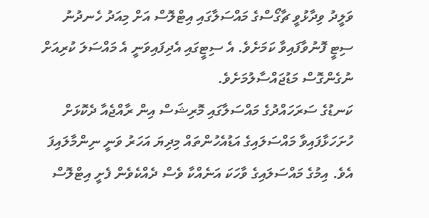ވަލީދު ވިދާޅުވީ ޗާގޯސްގެ މައްސަލާގައި އިޓްލޮސް އަށް މިއަދު ހެނދުނު ސިޓީ ފޮނުވާފައިވާ ކަމަށެވެ. އެ ސިޓީގައި އެދިފައިވަނީ އެ މައްސަލަ ކުރިއަށް ނުގެންގޮސް މަޑުޖައްސާލުމަށެވެ.
ކަނޑުގެ ސަރަހައްދުގެ މައްސަލާގައި މޮރިޝަސް އިން ރާއްޖެއާ ދެކޮޅަށް ހުށަހަޅާފައިވާ މައްސަލައިގެ އަޑުއެހުންތައް މިދިޔަ އަހަރު ވަނީ ނިންމާލައިފަ އެވެ. އިމުގެ މައްސަލައިގެ ވާހަކަ އަނެއްކާ ވެސް ދެއްކެވެން ފެށީ އިޓްލޮސް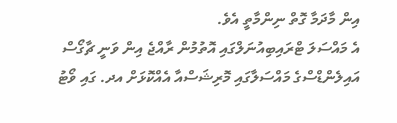އިން މާދަމާ ގޮތް ނިންމާތީ އެވެ.
އެ މައްސަލަ ޓްރައިބިއުނަލްގައި އޮތުމުން ރާއްޖެ އިން ވަނީ ޗާގޯސް އައިލެންޑްސްގެ މައްސަލާގައި މޮރިޝަސްއާ އެއްކޮޅަށް އދ. ގައި ވޯޓު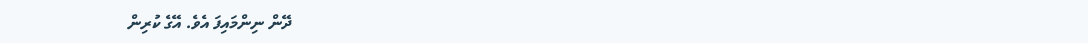ދޭން ނިންމައިފަ އެވެ. އޭގެ ކުރިން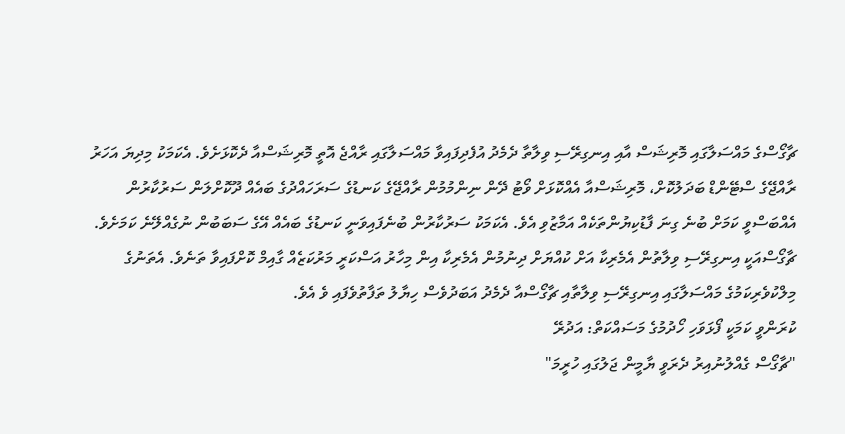ޗާގޯސްގެ މައްސަލާގައި މޮރިޝަސް އާއި އިނގިރޭސި ވިލާތާ ދެމެދު އުފެދިފައިވާ މައްސަލާގައި ރާއްޖެ އޮތީ މޮރިޝަސްއާ ދެކޮޅަށެވެ. އެކަމަކު މިދިޔަ އަހަރު ރާއްޖޭގެ ސްޓޭންޑް ބަދަލުކޮށް، މޮރިޝަސްއާ އެއްކޮޅަށް ވޯޓު ދޭން ނިންމުމުން ރާއްޖޭގެ ކަނޑުގެ ސަރަހައްދުގެ ބައެއް ދޫކޮށްލަން ސަރުކާރުން އެއްބަސްވީ ކަމަށް ބުނެ ގިނަ ފާޑުކިޔުންތަކެއް އަމާޒުވި އެވެ. އެކަމަކު ސަރުކާރުން ބުނެފައިވަނީ ކަނޑުގެ ބައެއް އޭގެ ސަބަބުން ނުގެއްލޭނެ ކަމަށެވެ. ޗާގޯސްއަކީ އިނގިރޭސި ވިލާތުން އެމެރިކާ އަށް ކުއްޔަށް ދިނުމުން އެމެރިކާ އިން މިހާރު އަސްކަރީ މަރުކަޒެއް ގާއިމް ކޮށްފައިވާ ތަނެވެ. އެތަނުގެ މިލްކުވެރިކަމުގެ މައްސަލާގައި އިނގިރޭސި ވިލާތާއި ޗާގޯސްއާ ދެމެދު އަބަދުވެސް ހިޔާލު ތަފާތުވެފައި ވެ އެވެ.
ކުރަންވީ ކަމަކީ ފޯޅަވަހި ހޯދުމުގެ މަސައްކަތް: އަދުރޭ
"ޗާގޯސް ގެއްލުނުއިރު ދެރަވީ ޔާމީން ޖަލުގައި ހުރީމަ"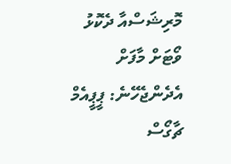މޮރިޝަސްއާ ދެކޮޅު ވޯޓަށް މާފަށް އެދެންޖެހޭނެ: ޕީޕީއެމް
ޗާގޯސް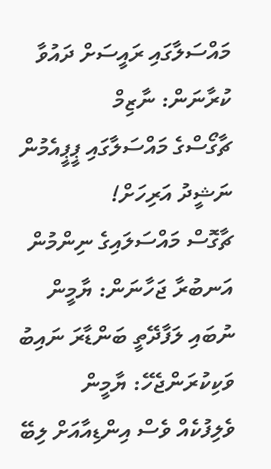މައްސަލާގައި ރައީސަށް ދައުވާ ކުރާނަން: ނާޒިމް
ޗާގޯސްގެ މައްސަލާގައި ޕީޕީއެމުން ނަޝީދު އަރިހަށް!
ޗާގޮސް މައްސަލައިގެ ނިންމުން އަނބުރާ ޖަހާނަން: ޔާމީން
ނުބައި ލަފާދޭތީ ބަންޑާރަ ނައިބު ވަކިކުރަންޖެހޭ: ޔާމީން
ވެލިފުކެއް ވެސް އިންޑިއާއަށް ލިބޭ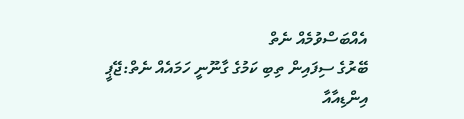އެއްބަސްވުމެއް ނެތް
ބޭރުގެ ސިފައިން ތިބި ކަމުގެ ގާނޫނީ ހަމައެއް ނެތް:ޖޭޕީ
އިންޑިއާއާ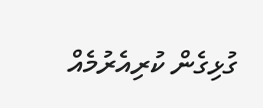ގުޅިގެން ކުރިއެރުމެއް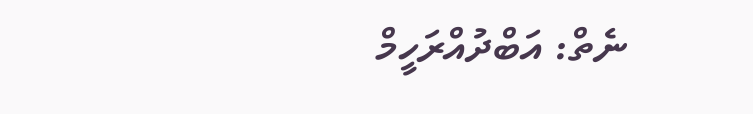ނެތް: އަބްދުއްރަހީމް